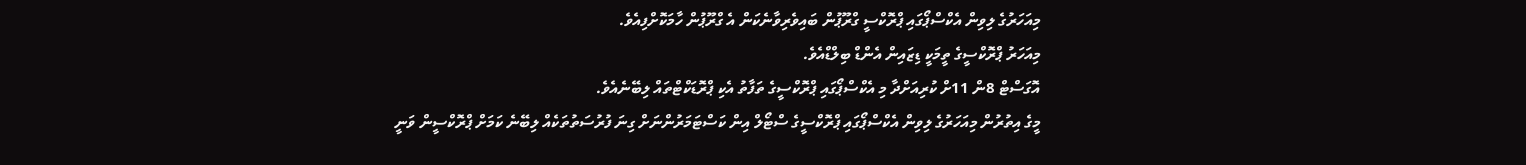މިއަހަރުގެ ލިވިން އެކްސްޕޯގައި ޕްރޮކްސީ ގްރޫޕުން ބައިވެރިވާނެކަން އެ ގްރޫޕުން ހާމަކޮށްފިއެވެ.
މިއަހަރު ޕްރޮކްސީގެ ތީމަކީ ޑިޒައިން އެންޑް ބިލްޑްއެވެ.
އޮގަސްޓް 8ން 11ށް ކުރިއަށްދާ މި އެކްސްޕޯގައި ޕްރޮކްސީގެ ތަފާތު އެކި ޕްރޮޑަކްޓްތައް ލިބޭނެއެވެ.
މީގެ އިތުރުން މިއަހަރުގެ ލިވިން އެކްސްޕޯގައި ޕްރޮކްސީގެ ސްޓޯލް އިން ކަސްޓަމަރުންނަށް ގިނަ ފުރުސަތުތަކެއް ލިބޭނެ ކަމަށް ޕްރޮކްސީން ވަނީ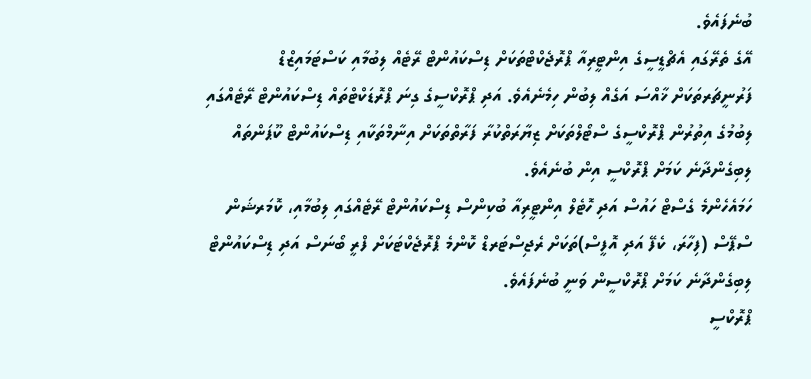ބުނެފައެވެ.
އޭގެ ތެރޭގައި އެޗްޑީސީގެ އިންޓީރިއާ ޕްރޮޖެކްޓްތަކަށް ޑިސްކައުންޓް ރޭޓެއް ލިބުމާއި ކަސްޓަމައިޒްޑް ފަރުނީޗަރތަކަށް ޚާއްސަ އަގެއް ލިބުން ހިމެނެއެވެ. އަދި ޕްރޮކްސީގެ ގިނަ ޕްރޮޑަކްޓްތައް ޑިސްކައުންޓް ރޭޓެއްގައި ލިބުމުގެ އިތުރުން ޕްރޮކްސީގެ ސްޓޯލްތަކަށް ޒިޔާރަތްކުރާ ފަރާތްތަކަށް އިނާމްތަކާއި ޑިސްކައުންޓް ކޫޕަންތައް ލިބިގެންދާނެ ކަމަށް ޕްރޮކްސީ އިން ބުނެއެވެ.
ހަމައެހެންމެ ގެސްޓް ހައުސް އަދި ހޮޓެލް އިންޓީރިއާ ބުކިންސް ޑިސްކައުންޓް ރޭޓެއްގައި ލިބުމާއި، ކޮމަރޝަން ސްޕޭސް (ފިހާރަ، ކެފޭ އަދި އޮފީސް)ތަކަށް ރެޖިސްޓަރޑް ކޮންމެ ޕްރޮޖެކްޓަކަށް ފްރީ ބޯނަސް އަދި ޑިސްކައުންޓް ލިބިގެންދާނެ ކަމަށް ޕްރޮކްސީން ވަނީ ބުނެފައެވެ.
ޕްރޮކްސީ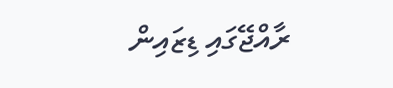ރާއްޖޭގައި ޑިޒައިން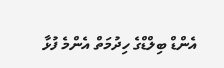އެންޑް ބިލްޑްގެ ހިދުމަތް އެންމެ ފުޅާ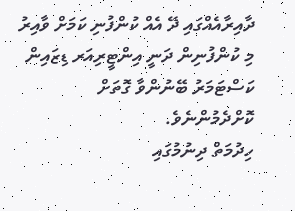ދާއިރާއެއްގައި ދޭ އެއް ކުންފުނި ކަމަށް ވާއިރު މި ކުންފުނިން ދަނީ އިންޓީރިއަރ ޑިޒައިން ކަސްޓަމަރު ބޭނުންވާ ގޮތަށް ކޮށްދެމުންނެވެ.
ހިދުމަތް ދިނުމުގައި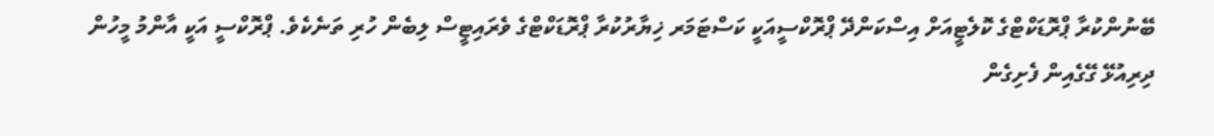ބޭނުންކުރާ ޕްރޮޑަކްޓްގެ ކޮލެޓީއަށް އިސްކަންދޭ ޕްރޮކްސީއަކީ ކަސްޓަމަރ ޚިޔާރުކުރާ ޕްރޮޑަކްޓްގެ ވެރައިޓީސް ލިބެން ހުރި ތަނެކެވެ. ޕްރޮކްސީ އަކީ އާންމު މީހުން ދިރިއުޅޭ ގޭގެއިން ފެށިގެން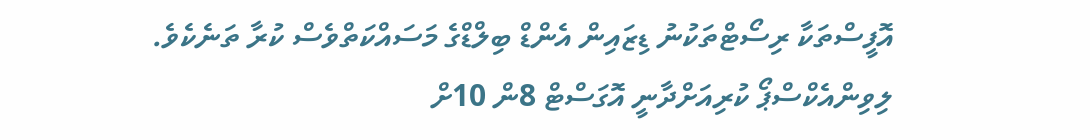އޮފީސްތަކާ ރިސޯޓްތަކުނު ޑިޒައިން އެންޑް ބިލްޑްގެ މަސައްކަތްވެސް ކުރާ ތަނެކެވެ.
ލިވިންއެކްސްޕޯ ކުރިއަށްދާނީ އޮގަސްޓް 8ން 10ށް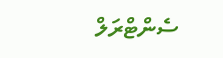ސެންޓްރަލް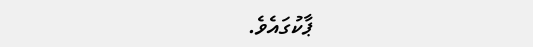ޕާކުގައެވެ.